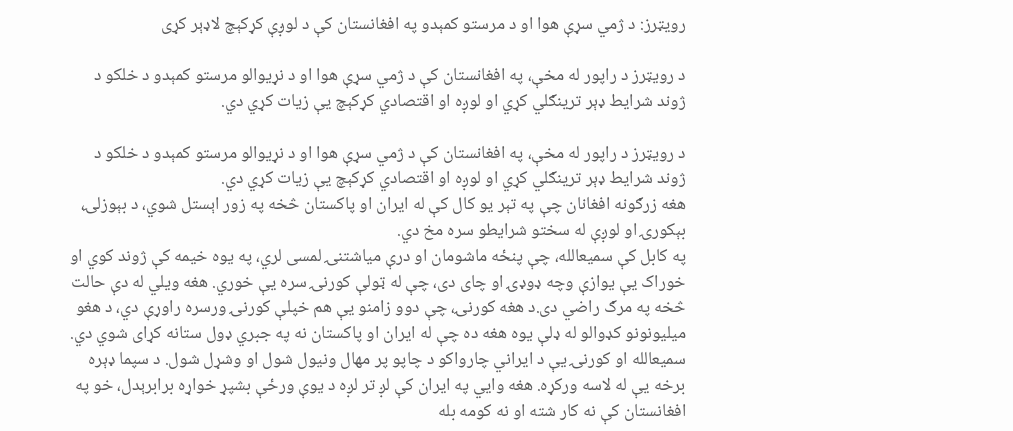رویټرز: د ژمي سړې هوا او د مرستو کمېدو په افغانستان کې د لوږې کړکېچ لاډېر کړی

د رویټرز د راپور له مخې، په افغانستان کې د ژمي سړې هوا او د نړیوالو مرستو کمېدو د خلکو د ژوند شرایط ډېر ترینګلي کړي او لوږه او اقتصادي کړکېچ یې زیات کړي دي.

د رویټرز د راپور له مخې، په افغانستان کې د ژمي سړې هوا او د نړیوالو مرستو کمېدو د خلکو د ژوند شرایط ډېر ترینګلي کړي او لوږه او اقتصادي کړکېچ یې زیات کړي دي.
هغه زرګونه افغانان چې په تېر یو کال کې له ایران او پاکستان څخه په زور اېستل شوي، د بېوزلۍ، بېکورۍ او لوږې له سختو شرایطو سره مخ دي.
په کابل کې سمیعالله، چې پنځه ماشومان او درې میاشتنۍ لمسی لري، په یوه خیمه کې ژوند کوي او خوراک یې یوازې وچه ډوډۍ او چای دی، چې له ټولې کورنۍ سره یې خوري. هغه ویلي له دې حالت څخه په مرګ راضي دی.د هغه کورنۍ، چې دوو زامنو یې هم خپلې کورنۍ ورسره راوړې دي، د هغو میلیونونو کډوالو له ډلې یوه هغه ده چې له ایران او پاکستان نه په جبري ډول ستانه کړای شوي دي.
سمیعالله او کورنۍ یې د ایراني چارواکو د چاپو پر مهال ونیول شول او وشړل شول. د سپما ډېره برخه یې له لاسه ورکړه. هغه وایي په ایران کې لږ تر لږه د یوې ورځې بشپړ خواړه برابرېدل، خو په افغانستان کې نه کار شته او نه کومه بله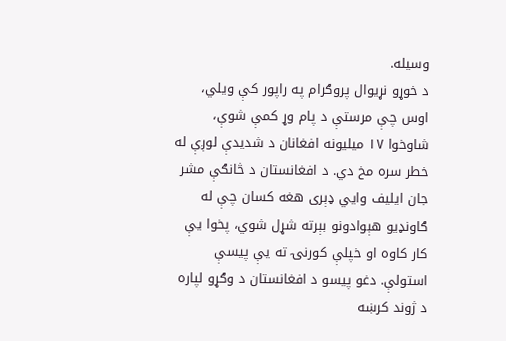وسیله.
د خوړو نړیوال پروګرام په راپور کې ویلي، اوس چې مرستې د پام وړ کمې شوې، شاوخوا ۱۷ میلیونه افغانان د شدیدې لوږې له خطر سره مخ دي. د افغانستان د څانګې مشر جان ایلیف وایي ډېری هغه کسان چې له ګاونډیو هېوادونو بېرته شړل شوي، پخوا یې کار کاوه او خپلې کورنۍ ته یې پیسې استولې. دغو پیسو د افغانستان د وګړو لپاره د ژوند کرښه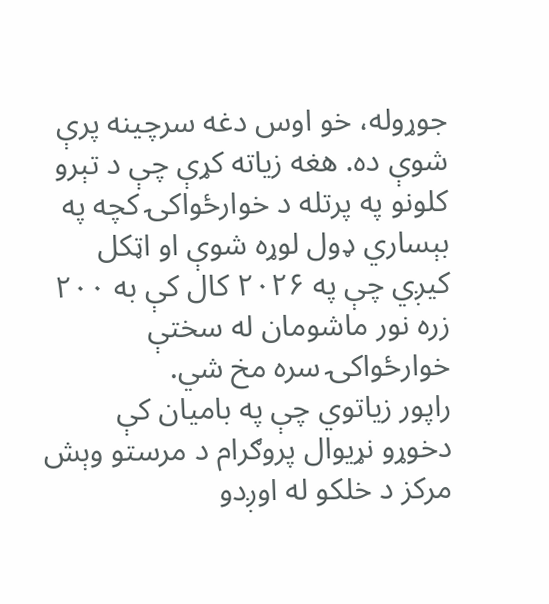جوړوله، خو اوس دغه سرچینه پرې شوې ده. هغه زیاته کړې چې د تېرو کلونو په پرتله د خوارځواکۍ کچه په بېساري ډول لوړه شوې او اټکل کیږي چې په ۲۰۲۶ کال کې به ۲۰۰ زره نور ماشومان له سختې خوارځواکۍ سره مخ شي.
راپور زیاتوي چې په بامیان کې دخوړو نړیوال پروګرام د مرستو وېش مرکز د خلکو له اوږدو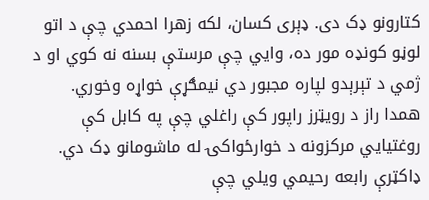کتارونو ډک دی. ډېری کسان، لکه زهرا احمدي چې د اتو لوڼو کونډه مور ده، وایي چې مرستې بسنه نه کوي او د ژمي د تېرېدو لپاره مجبور دي نیمګړې خواړه وخوري.
همدا راز د رویټرز راپور کې راغلي چې په کابل کې روغتیايي مرکزونه د خوارځواکۍ له ماشومانو ډک دي.
ډاکټرې رابعه رحیمي ویلي چې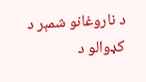د ناروغانو شمېر د کډوالو د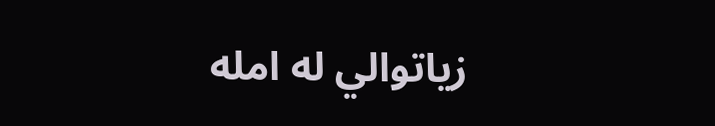زیاتوالي له امله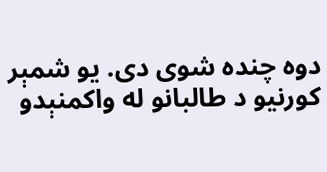دوه چنده شوی دی. یو شمېر کورنیو د طالبانو له واکمنېدو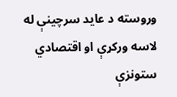وروسته د عاید سرچینې له لاسه ورکړې او اقتصادي ستونزې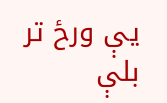یې ورځ تر بلې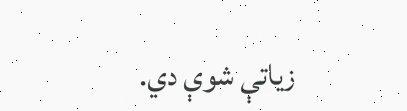زیاتې شوې دي.